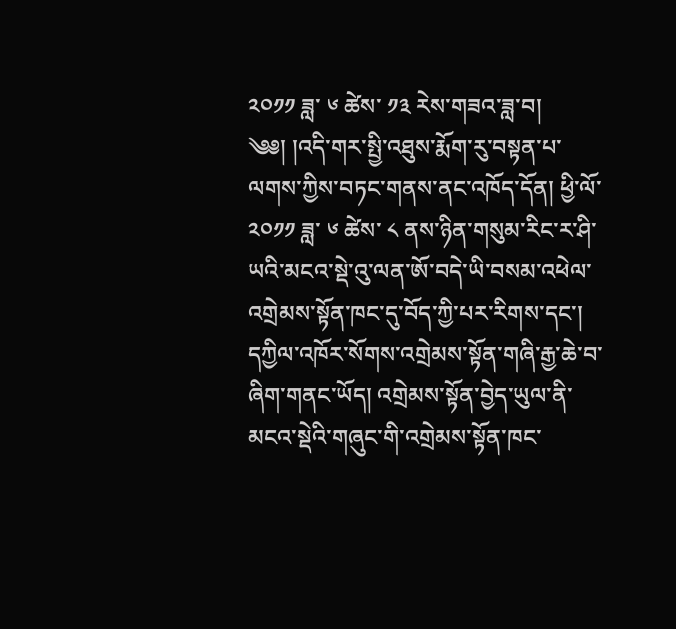༢༠༡༡ ཟླ་ ༦ ཚེས་ ༡༣ རེས་གཟའ་ཟླ་བ།
༄༅། །འདི་གར་སྤྱི་འཐུས་རྨོག་རུ་བསྟན་པ་ལགས་ཀྱིས་བཏང་གནས་ནང་འཁོད་དོན། ཕྱི་ལོ་ ༢༠༡༡ ཟླ་ ༦ ཚེས་ ༨ ནས་ཉིན་གསུམ་རིང་ར་ཤི་ཡའི་མངའ་སྡེ་འུ་ལན་ཨོ་བདེ་ཡི་བསམ་འཕེལ་འགྲེམས་སྟོན་ཁང་དུ་བོད་ཀྱི་པར་རིགས་དང་། དཀྱིལ་འཁོར་སོགས་འགྲེམས་སྟོན་གཞི་རྒྱ་ཆེ་བ་ཞིག་གནང་ཡོད། འགྲེམས་སྟོན་བྱེད་ཡུལ་ནི་མངའ་སྡེའི་གཞུང་གི་འགྲེམས་སྟོན་ཁང་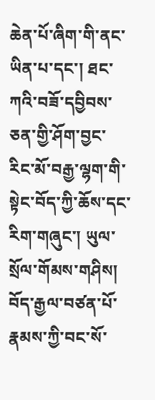ཆེན་པོ་ཞིག་གི་ནང་ཡིན་པ་དང་། ཐང་ཀའི་བཟོ་དབྱིབས་ཅན་གྱི་ཤོག་བྱང་རིང་མོ་བརྒྱ་ལྷག་གི་སྟེང་བོད་ཀྱི་ཆོས་དང་རིག་གཞུང་། ཡུལ་སྲོལ་གོམས་གཤིས། བོད་རྒྱལ་བཙན་པོ་རྣམས་ཀྱི་བང་སོ་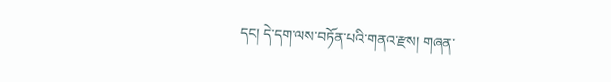དང། དེ་དག་ལས་བཏོན་པའི་གནའ་རྫས། གཞན་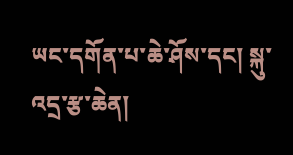ཡང་དགོན་པ་ཆེ་ཤོས་དང། སྐུ་འདྲ་རྩ་ཆེན།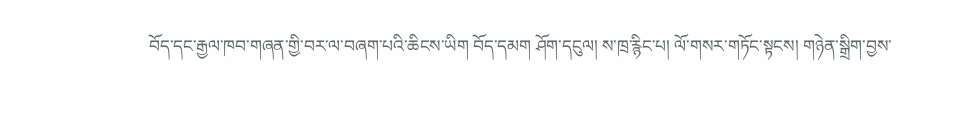བོད་དང་རྒྱལ་ཁབ་གཞན་གྱི་བར་ལ་བཞག་པའི་ཆིངས་ཡིག བོད་དམག ཤོག་དངུལ། ས་ཁྲ་རྙིང་པ། ལོ་གསར་གཏོང་སྟངས། གཉེན་སྒྲིག་བྱས་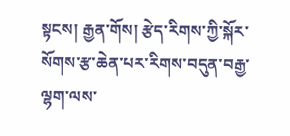སྟངས། རྒྱན་གོས། རྩེད་རིགས་ཀྱི་སྐོར་སོགས་རྩ་ཆེན་པར་རིགས་བདུན་བརྒྱ་ལྷག་ལས་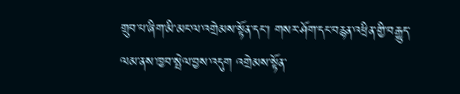གྲུབ་པ་ཞིག་མི་མང་ལ་འགྲེམས་སྟོན་དང་། གསར་ཤོག་དང་བརྙན་འཕྲིན་གྱི་བརྒྱུད་ལམ་ནས་ཁྱབ་སྤེལ་བྱས་འདུག འགྲེམས་སྟོན་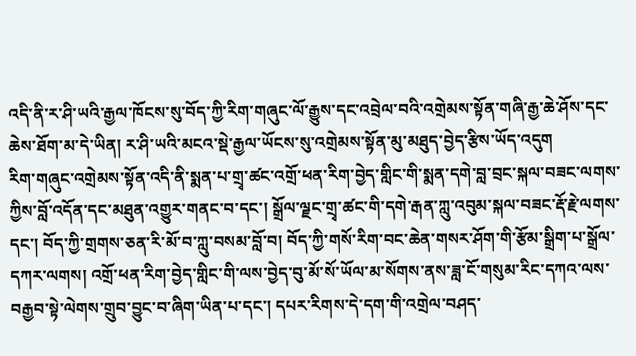འདི་ནི་ར་ཤི་ཡའི་རྒྱལ་ཁོངས་སུ་བོད་ཀྱི་རིག་གཞུང་ལོ་རྒྱུས་དང་འབྲེལ་བའི་འགྲེམས་སྟོན་གཞི་རྒྱ་ཆེ་ཤོས་དང་ཆེས་ཐོག་མ་དེ་ཡིན། ར་ཤི་ཡའི་མངའ་སྡེ་རྒྱལ་ཡོངས་སུ་འགྲེམས་སྟོན་མུ་མཐུད་བྱེད་རྩིས་ཡོད་འདུག
རིག་གཞུང་འགྲེམས་སྟོན་འདི་ནི་སྨན་པ་གྲྭ་ཚང་འགྲོ་ཕན་རིག་བྱེད་གླིང་གི་སྨན་དགེ་བླ་བྲང་སྐལ་བཟང་ལགས་ཀྱིས་བློ་འདོན་དང་མཐུན་འགྱུར་གནང་བ་དང་། སྒྲོལ་ལྗང་གྲྭ་ཚང་གི་དགེ་རྒན་ཀླུ་འབུམ་སྐལ་བཟང་རྡོ་རྗེ་ལགས་དང་། བོད་ཀྱི་གྲགས་ཅན་རི་མོ་བ་ཀླུ་བསམ་བློ་བ། བོད་ཀྱི་གསོ་རིག་བང་ཆེན་གསར་ཤོག་གི་རྩོམ་སྒྲིག་པ་སྒྲོལ་དཀར་ལགས། འགྲོ་ཕན་རིག་བྱེད་གླིང་གི་ལས་བྱེད་བུ་མོ་སོ་ཡོལ་མ་སོགས་ནས་ཟླ་ངོ་གསུམ་རིང་དཀའ་ལས་བརྒྱབ་སྟེ་ལེགས་གྲུབ་བྱུང་བ་ཞིག་ཡིན་པ་དང་། དཔར་རིགས་དེ་དག་གི་འགྲེལ་བཤད་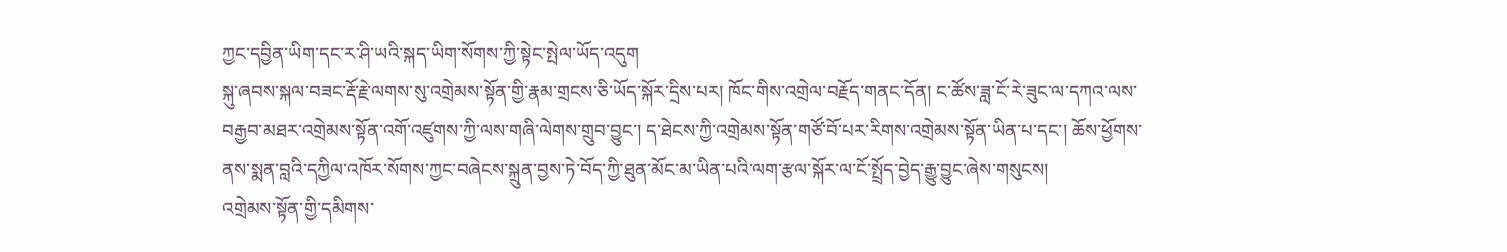ཀྱང་དབྱིན་ཡིག་དང་ར་ཤི་ཡའི་སྐད་ཡིག་སོགས་ཀྱི་སྟེང་སྤེལ་ཡོད་འདུག
སྐུ་ཞབས་སྐལ་བཟང་རྡོ་རྗེ་ལགས་སུ་འགྲེམས་སྟོན་གྱི་རྣམ་གྲངས་ཅི་ཡོད་སྐོར་དྲིས་པར། ཁོང་གིས་འགྲེལ་བརྗོད་གནང་དོན། ང་ཚོས་ཟླ་ངོ་རེ་ཟུང་ལ་དཀའ་ལས་བརྒྱབ་མཐར་འགྲེམས་སྟོན་འགོ་འཛུགས་ཀྱི་ལས་གཞི་ལེགས་གྲུབ་བྱུང་། ད་ཐེངས་ཀྱི་འགྲེམས་སྟོན་གཙོ་བོ་པར་རིགས་འགྲེམས་སྟོན་ཡིན་པ་དང་། ཆོས་ཕྱོགས་ནས་སྨན་བླའི་དཀྱིལ་འཁོར་སོགས་ཀྱང་བཞེངས་སྐྲུན་བྱས་ཏེ་བོད་ཀྱི་ཐུན་མོང་མ་ཡིན་པའི་ལག་རྩལ་སྐོར་ལ་ངོ་སྤྲོད་བྱེད་རྒྱུ་བྱུང་ཞེས་གསུངས།
འགྲེམས་སྟོན་གྱི་དམིགས་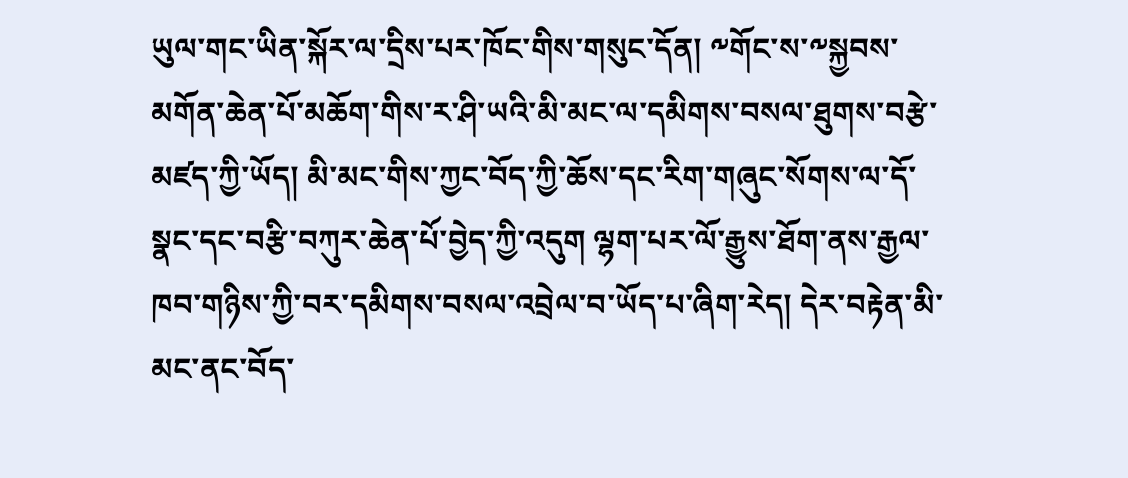ཡུལ་གང་ཡིན་སྐོར་ལ་དྲིས་པར་ཁོང་གིས་གསུང་དོན། ༸གོང་ས་༸སྐྱབས་མགོན་ཆེན་པོ་མཆོག་གིས་ར་ཤི་ཡའི་མི་མང་ལ་དམིགས་བསལ་ཐུགས་བརྩེ་མཛད་ཀྱི་ཡོད། མི་མང་གིས་ཀྱང་བོད་ཀྱི་ཆོས་དང་རིག་གཞུང་སོགས་ལ་དོ་སྣང་དང་བརྩི་བཀུར་ཆེན་པོ་བྱེད་ཀྱི་འདུག ལྷག་པར་ལོ་རྒྱུས་ཐོག་ནས་རྒྱལ་ཁབ་གཉིས་ཀྱི་བར་དམིགས་བསལ་འབྲེལ་བ་ཡོད་པ་ཞིག་རེད། དེར་བརྟེན་མི་མང་ནང་བོད་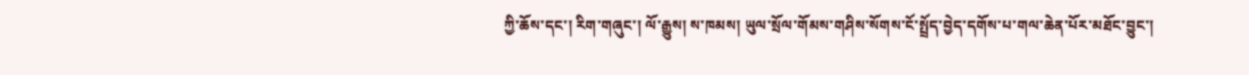ཀྱི་ཆོས་དང་། རིག་གཞུང་། ལོ་རྒྱུས། ས་ཁམས། ཡུལ་སྲོལ་གོམས་གཤིས་སོགས་ངོ་སྤྲོད་བྱེད་དགོས་པ་གལ་ཆེན་པོར་མཐོང་བྱུང་།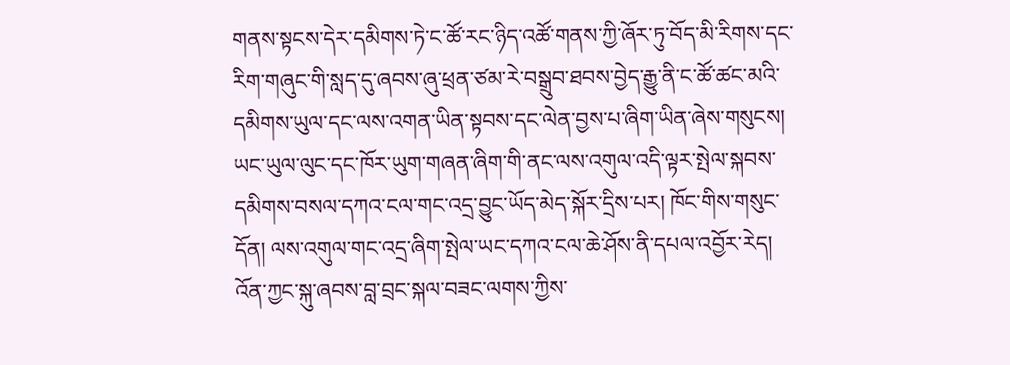གནས་སྟངས་དེར་དམིགས་ཏེ་ང་ཚོ་རང་ཉིད་འཚོ་གནས་ཀྱི་ཞོར་ཏུ་བོད་མི་རིགས་དང་རིག་གཞུང་གི་སླད་དུ་ཞབས་ཞུ་ཕྲན་ཙམ་རེ་བསྒྲུབ་ཐབས་བྱེད་རྒྱུ་ནི་ང་ཚོ་ཚང་མའི་དམིགས་ཡུལ་དང་ལས་འགན་ཡིན་སྟབས་དང་ལེན་བྱས་པ་ཞིག་ཡིན་ཞེས་གསུངས།
ཡང་ཡུལ་ལུང་དང་ཁོར་ཡུག་གཞན་ཞིག་གི་ནང་ལས་འགུལ་འདི་ལྟར་སྤེལ་སྐབས་དམིགས་བསལ་དཀའ་ངལ་གང་འདྲ་བྱུང་ཡོད་མེད་སྐོར་དྲིས་པར། ཁོང་གིས་གསུང་དོན། ལས་འགུལ་གང་འདྲ་ཞིག་སྤེལ་ཡང་དཀའ་ངལ་ཆེ་ཤོས་ནི་དཔལ་འབྱོར་རེད། འོན་ཀྱང་སྐུ་ཞབས་བླ་བྲང་སྐལ་བཟང་ལགས་ཀྱིས་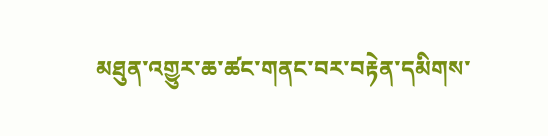མཐུན་འགྱུར་ཆ་ཚང་གནང་བར་བརྟེན་དམིགས་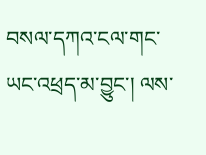བསལ་དཀའ་ངལ་གང་ཡང་འཕྲད་མ་བྱུང་། ལས་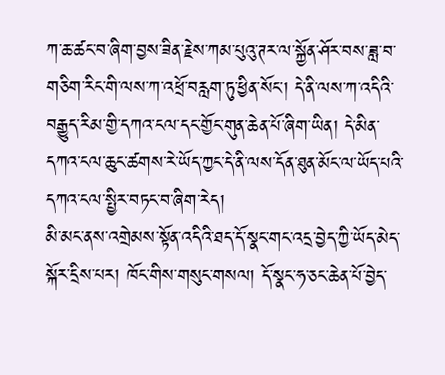ཀ་ཆ་ཚང་བ་ཞིག་བྱས་ཟིན་རྗེས་ཀམ་པུའུ་ཊར་ལ་སྐྱོན་ཤོར་བས་ཟླ་བ་གཅིག་རིང་གི་ལས་ཀ་འཕྲོ་བརླག་ཏུ་ཕྱིན་སོང་། དེ་ནི་ལས་ཀ་འདིའི་བརྒྱུད་རིམ་གྱི་དཀའ་ངལ་དང་གྱོང་གུན་ཆེན་པོ་ཞིག་ཡིན། དེ་མིན་དཀའ་ངལ་ཆུང་ཚགས་རེ་ཡོད་ཀྱང་དེ་ནི་ལས་དོན་ཐུན་མོང་ལ་ཡོད་པའི་དཀའ་ངལ་སྤྱིར་བཏང་བ་ཞིག་རེད།
མི་མང་ནས་འགྲེམས་སྟོན་འདིའི་ཐད་དོ་སྣང་གང་འདྲ་བྱེད་ཀྱི་ཡོད་མེད་སྐོར་དྲིས་པར། ཁོང་གིས་གསུང་གསལ། དོ་སྣང་ཧ་ཅང་ཆེན་པོ་བྱེད་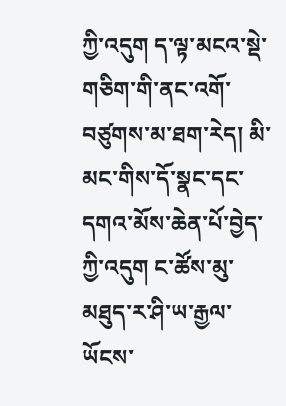ཀྱི་འདུག ད་ལྟ་མངའ་སྡེ་གཅིག་གི་ནང་འགོ་བཙུགས་མ་ཐག་རེད། མི་མང་གིས་དོ་སྣང་དང་དགའ་མོས་ཆེན་པོ་བྱེད་ཀྱི་འདུག ང་ཚོས་མུ་མཐུད་ར་ཤི་ཡ་རྒྱལ་ཡོངས་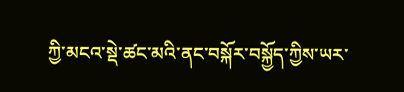ཀྱི་མངའ་སྡེ་ཚང་མའི་ནང་བསྐོར་བསྐྱོད་ཀྱིས་ཡར་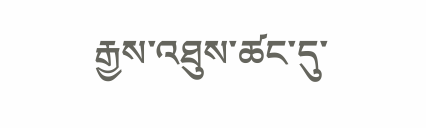རྒྱས་འཐུས་ཚང་དུ་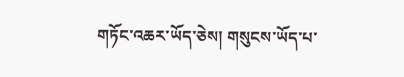གཏོང་འཆར་ཡོད་ཅེས། གསུངས་ཡོད་པ་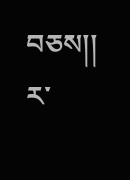བཅས།།
ར་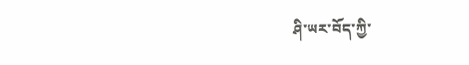ཤི་ཡར་བོད་ཀྱི་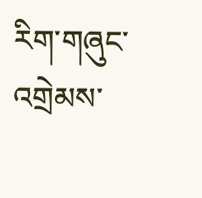རིག་གཞུང་འགྲེམས་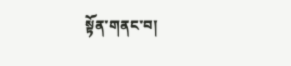སྟོན་གནང་བ།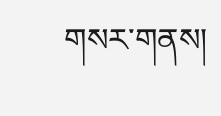གསར་གནས།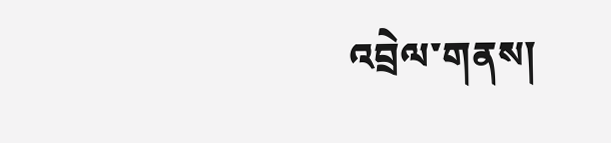འབྲེལ་གནས།